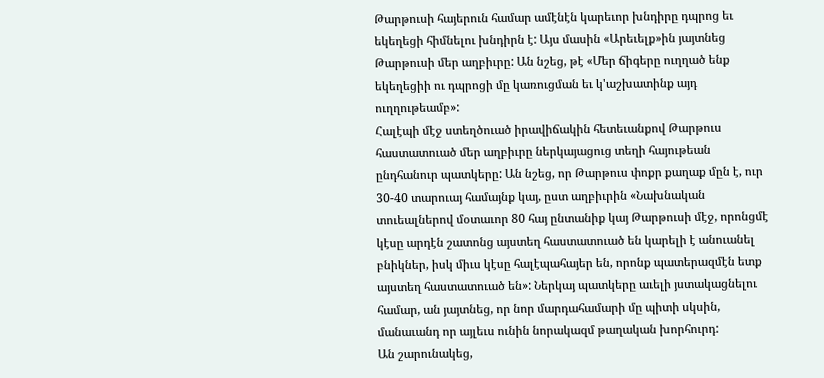Թարթուսի հայերուն համար ամէնէն կարեւոր խնդիրը դպրոց եւ եկեղեցի հիմնելու խնդիրն է: Այս մասին «Արեւելք»ին յայտնեց Թարթուսի մեր աղբիւրը: Ան նշեց, թէ «Մեր ճիգերը ուղղած ենք եկեղեցիի ու դպրոցի մը կառուցման եւ կ'աշխատինք այդ ուղղութեամբ»:
Հալէպի մէջ ստեղծուած իրավիճակին հետեւանքով Թարթուս հաստատուած մեր աղբիւրը ներկայացուց տեղի հայութեան ընդհանուր պատկերը: Ան նշեց, որ Թարթուս փոքր քաղաք մըն է, ուր 30-40 տարուայ համայնք կայ, ըստ աղբիւրին «Նախնական տուեալներով մօտաւոր 80 հայ ընտանիք կայ Թարթուսի մէջ, որոնցմէ կէսը արդէն շատոնց այստեղ հաստատուած են կարելի է անուանել բնիկներ, իսկ միւս կէսը հալէպահայեր են, որոնք պատերազմէն ետք այստեղ հաստատուած են»: Ներկայ պատկերը աւելի յստակացնելու համար, ան յայտնեց, որ նոր մարդահամարի մը պիտի սկսին, մանաւանդ որ այլեւս ունին նորակազմ թաղական խորհուրդ:
Ան շարունակեց,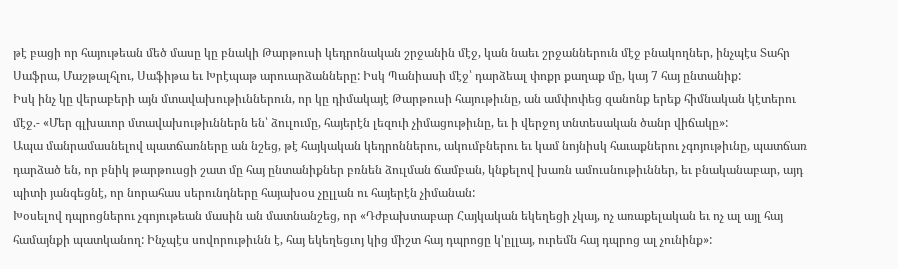թէ բացի որ հայութեան մեծ մասը կը բնակի Թարթուսի կեդրոնական շրջանին մէջ, կան նաեւ շրջաններուն մէջ բնակողներ, ինչպէս Տահր Սաֆրա, Մաշթալհլու, Սաֆիթա եւ Խրէպաթ արուարձանները: Իսկ Պանիասի մէջ՝ դարձեալ փոքր քաղաք մը, կայ 7 հայ ընտանիք:
Իսկ ինչ կը վերաբերի այն մտավախութիւններուն, որ կը դիմակայէ Թարթուսի հայութիւնը, ան ամփոփեց զանոնք երեք հիմնական կէտերու մէջ.- «Մեր գլխաւոր մտավախութիւններն են՝ ձուլումը, հայերէն լեզուի չիմացութիւնը, եւ ի վերջոյ տնտեսական ծանր վիճակը»:
Ապա մանրամասնելով պատճառները ան նշեց, թէ հայկական կեդրոններու, ակումբներու եւ կամ նոյնիսկ հաւաքներու չգոյութիւնը, պատճառ դարձած են, որ բնիկ թարթուսցի շատ մը հայ ընտանիքներ բռնեն ձուլման ճամբան, կնքելով խառն ամուսնութիւններ, եւ բնականաբար, այդ պիտի յանգեցնէ, որ նորահաս սերունդները հայախօս չըլլան ու հայերէն չիմանան:
Խօսելով դպրոցներու չգոյութեան մասին ան մատնանշեց, որ «Դժբախտաբար Հայկական եկեղեցի չկայ, ոչ առաքելական եւ ոչ ալ այլ հայ համայնքի պատկանող: Ինչպէս սովորութիւնն է, հայ եկեղեցւոյ կից միշտ հայ դպրոցը կ'ըլլայ, ուրեմն հայ դպրոց ալ չունինք»: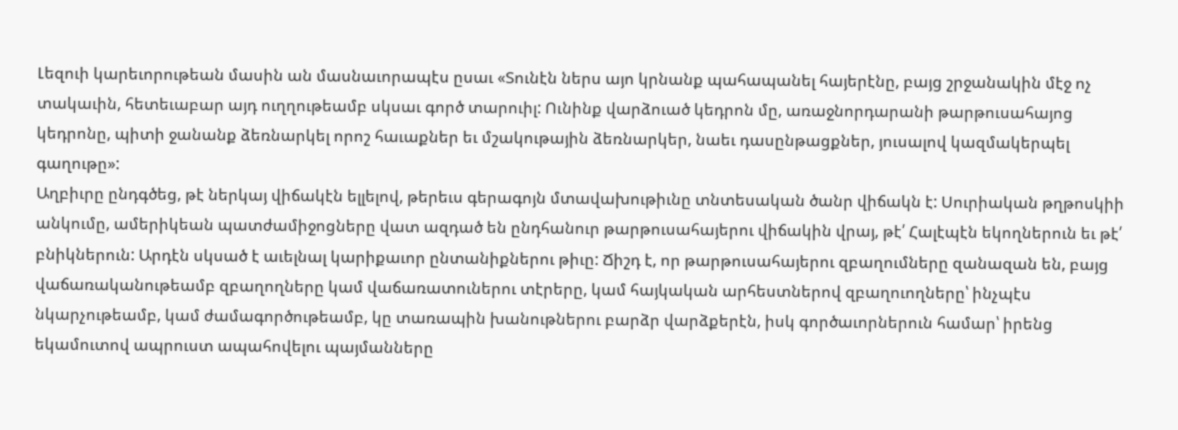Լեզուի կարեւորութեան մասին ան մասնաւորապէս ըսաւ «Տունէն ներս այո կրնանք պահապանել հայերէնը, բայց շրջանակին մէջ ոչ տակաւին, հետեւաբար այդ ուղղութեամբ սկսաւ գործ տարուիլ: Ունինք վարձուած կեդրոն մը, առաջնորդարանի թարթուսահայոց կեդրոնը, պիտի ջանանք ձեռնարկել որոշ հաւաքներ եւ մշակութային ձեռնարկեր, նաեւ դասընթացքներ, յուսալով կազմակերպել գաղութը»:
Աղբիւրը ընդգծեց, թէ ներկայ վիճակէն ելլելով, թերեւս գերագոյն մտավախութիւնը տնտեսական ծանր վիճակն է: Սուրիական թղթոսկիի անկումը, ամերիկեան պատժամիջոցները վատ ազդած են ընդհանուր թարթուսահայերու վիճակին վրայ, թէ՛ Հալէպէն եկողներուն եւ թէ՛ բնիկներուն: Արդէն սկսած է աւելնալ կարիքաւոր ընտանիքներու թիւը: Ճիշդ է, որ թարթուսահայերու զբաղումները զանազան են, բայց վաճառականութեամբ զբաղողները կամ վաճառատուներու տէրերը, կամ հայկական արհեստներով զբաղուողները՝ ինչպէս նկարչութեամբ, կամ ժամագործութեամբ, կը տառապին խանութներու բարձր վարձքերէն, իսկ գործաւորներուն համար՝ իրենց եկամուտով ապրուստ ապահովելու պայմանները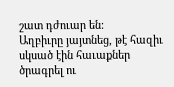շատ դժուար են:
Աղբիւրը յայտնեց, թէ հազիւ սկսած էին հաւաքներ ծրագրել ու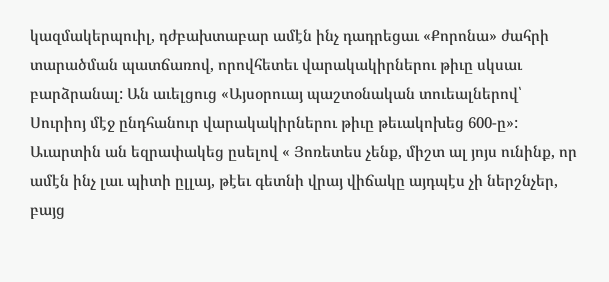կազմակերպուիլ, դժբախտաբար ամէն ինչ դադրեցաւ «Քորոնա» ժահրի տարածման պատճառով, որովհետեւ վարակակիրներու թիւը սկսաւ բարձրանալ: Ան աւելցուց «Այսօրուայ պաշտօնական տուեալներով՝ Սուրիոյ մէջ ընդհանուր վարակակիրներու թիւը թեւակոխեց 600-ը»:
Աւարտին ան եզրափակեց ըսելով « Յոռետես չենք, միշտ ալ յոյս ունինք, որ ամէն ինչ լաւ պիտի ըլլայ, թէեւ գետնի վրայ վիճակը այդպէս չի ներշնչեր, բայց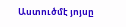Աստուծմէ յոյսը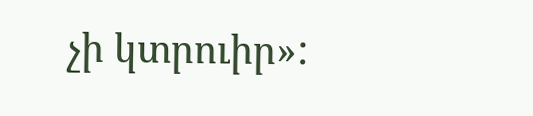չի կտրուիր»: